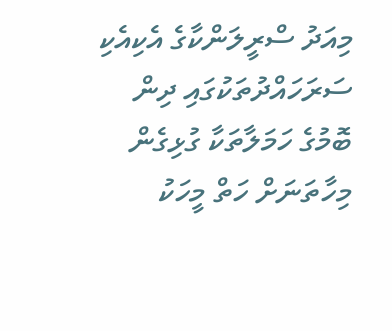މިއަދު ސްރީލަންކާގެ އެކިއެކި ސަރަހައްދުތަކުގައި ދިން ބޮމުގެ ހަމަލާތަކާ ގުޅިގެން މިހާތަނަށް ހަތް މީހަކު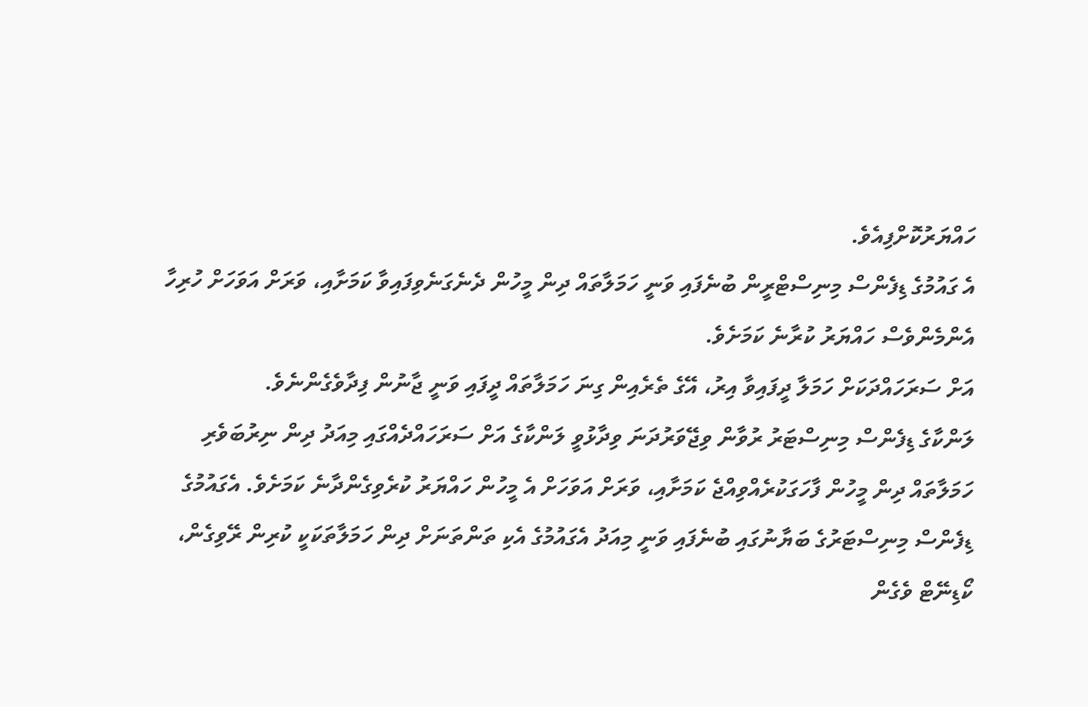ހައްޔަރުކޮށްފިއެވެ.
އެ ގައުމުގެ ޑިފެންސް މިނިސްޓްރީން ބުނެފައި ވަނީ ހަމަލާތައް ދިން މީހުން ދެނެގަނެވިފައިވާ ކަމަށާއި، ވަރަށް އަވަހަށް ހުރިހާ އެންމެންވެސް ހައްޔަރު ކުރާނެ ކަމަށެވެ.
އަށް ސަރަހައްދަކަށް ހަމަލާ ދީފައިވާ އިރު، އޭގެ ތެރެއިން ގިނަ ހަމަލާތައް ދީފައި ވަނީ ޖާނުން ފިދާވެގެންނެވެ.
ލަންކާގެ ޑިފެންސް މިނިސްޓަރު ރުވާން ވިޖޭވަރުދަނަ ވިދާޅުވީ ލަންކާގެ އަށް ސަރަހައްދެއްގައި މިއަދު ދިން ނިރުބަވެރި ހަމަލާތައް ދިން މީހުން ފާހަގަކުރެއްވިއްޖެ ކަމަށާއި، ވަރަށް އަވަހަށް އެ މީހުން ހައްޔަރު ކުރެވިގެންދާނެ ކަމަށެވެ. އެގައުމުގެ ޑިފެންސް މިނިސްޓަރުގެ ބަޔާނުގައި ބުނެފައި ވަނީ މިއަދު އެގައުމުގެ އެކި ތަންތަނަށް ދިން ހަމަލާތަކަކީ ކުރިން ރޭވިގެން، ކޯޑިނޭޓް ވެގެން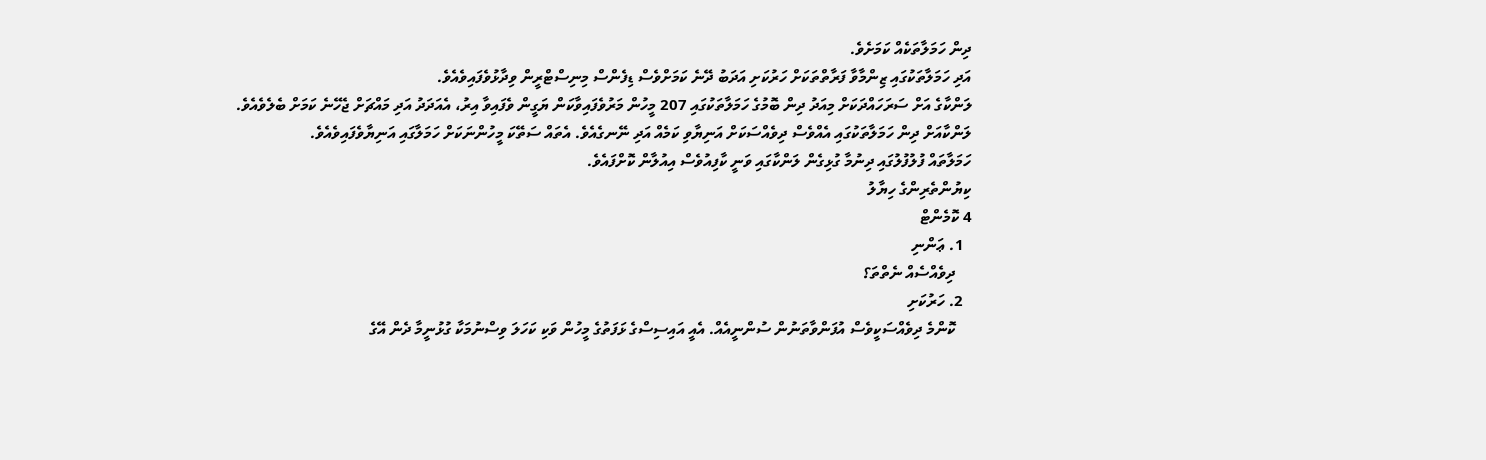ދިން ހަމަލާތަކެއް ކަމަށެވެ.
އަދި ހަމަލާތަކުގައި ޒިންމާވާ ފަރާތްތަކަށް ހަރުކަށި އަދަބު ދޭނެ ކަމަށްވެސް ޑިފެންސް މިނިސްޓްރީން ވިދާޅުވެފައިވެއެވެ.
ލަންކާގެ އަށް ސަރަހައްދަކަށް މިއަދު ދިން ބޮމުގެ ހަމަލާތަކުގައި 207 މީހުން މަރުވެފައިވާކަން ޔަގީން ވެފައިވާ އިރު، އެއަދަދު އަދި މައްޗަށް ޖެހޭނެ ކަމަށް ބެލެވެއެވެ. ލަންކާއަށް ދިން ހަމަލާތަކުގައި އެއްވެސް ދިވެއްސަކަށް އަނިޔާވި ކަމެއް އަދި ނޭނގެއެވެ. އެތައް ސަތޭކަ މީހުންނަކަށް ހަމަލާގައި އަނިޔާވެފައިވެއެވެ.
ހަމަލާތައް ފުލުފުލުގައި ދިނުމާ ގުޅިގެން ލަންކާގައި ވަނީ ކާފިއުވެސް އިއުލާން ކޮށްފައެވެ.
ކިޔުންތެރިންގެ ހިޔާލު
4 ކޮމެންޓް
  1. ޢަންނި
    ދިވެއްސެއް ނެތްތަ؟
  2. ހަރުކަށި
    ކޮންމެ ދިވެއްސަކީވެސް އުފަންވާތަނުން ސުންނީއެއް. އެއީ އައިސިސްގެ ޅަފަތުގެ މީހުން ވަކި ކަހަލަ ވިސްނުމަކާ ގުޅުނީމާ ދެން އޭގެ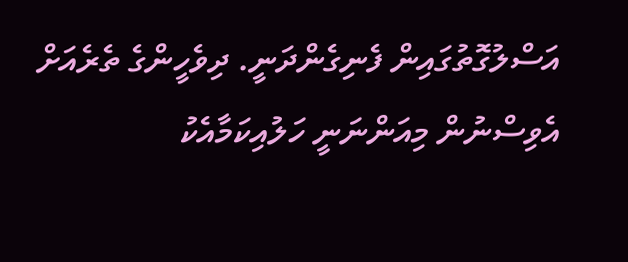އަސްލުގޮތުގައިން ފެނިގެންދަނީ. ދިވެހީންގެ ތެރެއަށް އެވިސްނުން މިއަންނަނީ ހަލުއިކަމާއެކު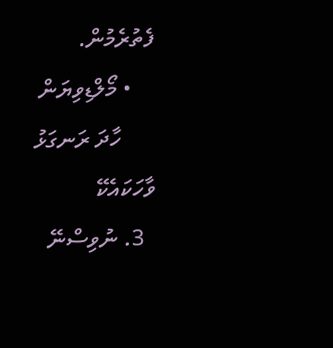ފެތުރެމުން.
    • މޯލްޑިވިޔަން
      ހާދަ ރަނގަޅު ވާހަކައެކޭ
  3. ނުވިސްނޭ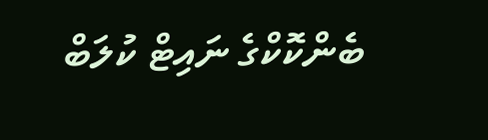ބެންކޮކްގެ ނައިޓް ކުލަބް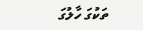ތަކުގަ ހާލުގަ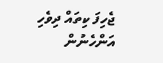ޖެހިފަ ކިތައް ދިވެހި އަންހެނުން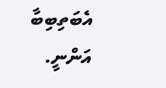އެބަތިބިބާ އަންނީ.